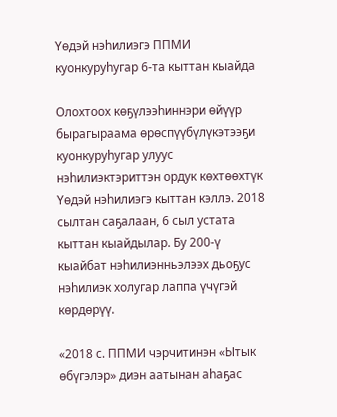Үөдэй нэһилиэгэ ППМИ куонкуруһугар 6-та кыттан кыайда

Олохтоох көҕүлээһиннэри өйүүр бырагыраама өрөспүүбүлүкэтээҕи куонкуруһугар улуус нэһилиэктэриттэн ордук көхтөөхтүк Үөдэй нэһилиэгэ кыттан кэллэ. 2018 сылтан саҕалаан, 6 сыл устата кыттан кыайдылар. Бу 200-ү кыайбат нэһилиэнньэлээх дьоҕус нэһилиэк холугар лаппа үчүгэй көрдөрүү.

«2018 с. ППМИ чэрчитинэн «Ытык өбүгэлэр» диэн аатынан аһаҕас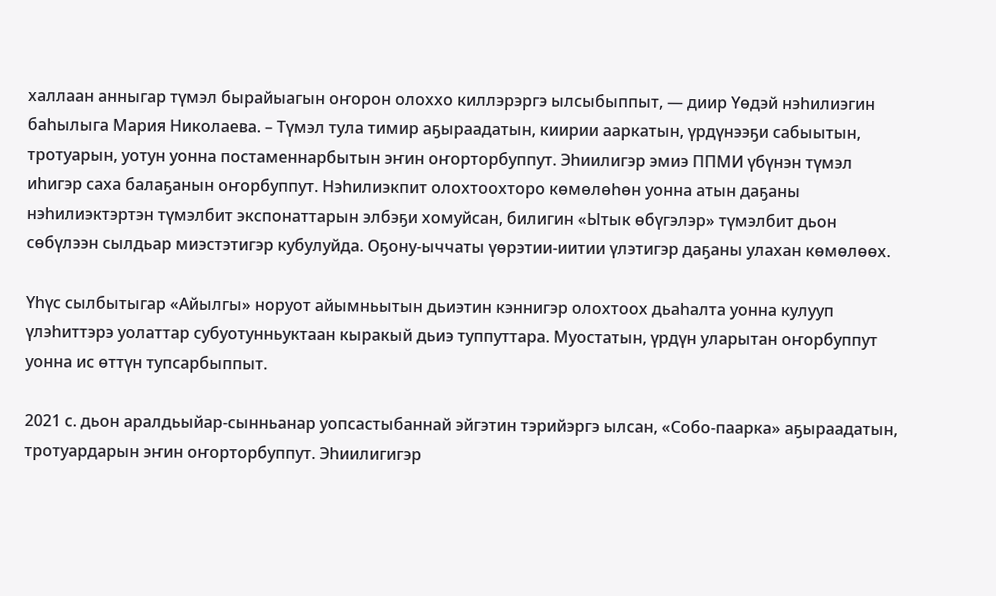халлаан анныгар түмэл бырайыагын оҥорон олоххо киллэрэргэ ылсыбыппыт, — диир Үөдэй нэһилиэгин баһылыга Мария Николаева. – Түмэл тула тимир аҕыраадатын, киирии ааркатын, үрдүнээҕи сабыытын, тротуарын, уотун уонна постаменнарбытын эҥин оҥорторбуппут. Эһиилигэр эмиэ ППМИ үбүнэн түмэл иһигэр саха балаҕанын оҥорбуппут. Нэһилиэкпит олохтоохторо көмөлөһөн уонна атын даҕаны нэһилиэктэртэн түмэлбит экспонаттарын элбэҕи хомуйсан, билигин «Ытык өбүгэлэр» түмэлбит дьон сөбүлээн сылдьар миэстэтигэр кубулуйда. Оҕону-ыччаты үөрэтии-иитии үлэтигэр даҕаны улахан көмөлөөх.

Үһүс сылбытыгар «Айылгы» норуот айымньытын дьиэтин кэннигэр олохтоох дьаһалта уонна кулууп үлэһиттэрэ уолаттар субуотунньуктаан кыракый дьиэ туппуттара. Муостатын, үрдүн уларытан оҥорбуппут уонна ис өттүн тупсарбыппыт.

2021 с. дьон аралдьыйар-сынньанар уопсастыбаннай эйгэтин тэрийэргэ ылсан, «Собо-паарка» аҕыраадатын, тротуардарын эҥин оҥорторбуппут. Эһиилигигэр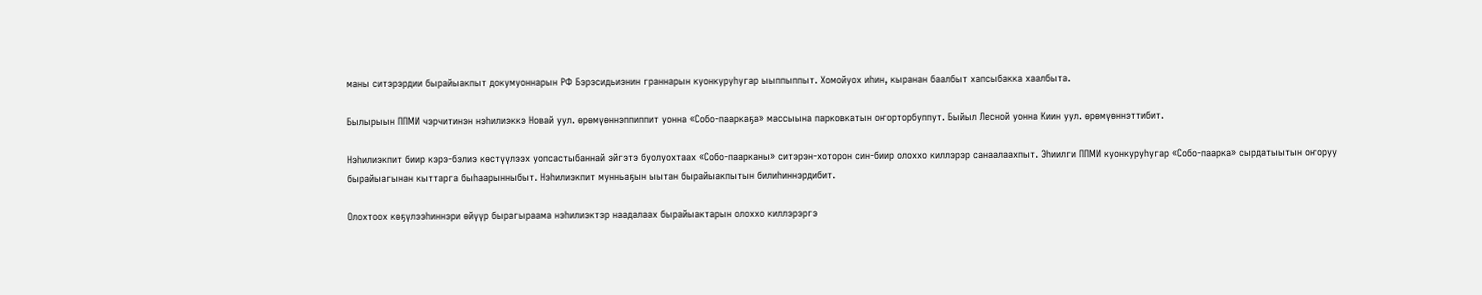маны ситэрэрдии бырайыакпыт докумуоннарын РФ Бэрэсидьиэнин граннарын куонкуруһугар ыыппыппыт. Хомойуох иһин, кыранан баалбыт хапсыбакка хаалбыта.

Былырыын ППМИ чэрчитинэн нэһилиэккэ Новай уул. өрөмүөннэппиппит уонна «Собо-пааркаҕа» массыына парковкатын оҥорторбуппут. Быйыл Лесной уонна Киин уул. өрөмүөннэттибит.

Нэһилиэкпит биир кэрэ-бэлиэ көстүүлээх уопсастыбаннай эйгэтэ буолуохтаах «Собо-паарканы» ситэрэн-хоторон син-биир олоххо киллэрэр санаалаахпыт. Эһиилги ППМИ куонкуруһугар «Собо-паарка» сырдатыытын оҥоруу бырайыагынан кыттарга быһаарынныбыт. Нэһилиэкпит мунньаҕын ыытан бырайыакпытын билиһиннэрдибит.

Олохтоох көҕүлээһиннэри өйүүр бырагыраама нэһилиэктэр наадалаах бырайыактарын олоххо киллэрэргэ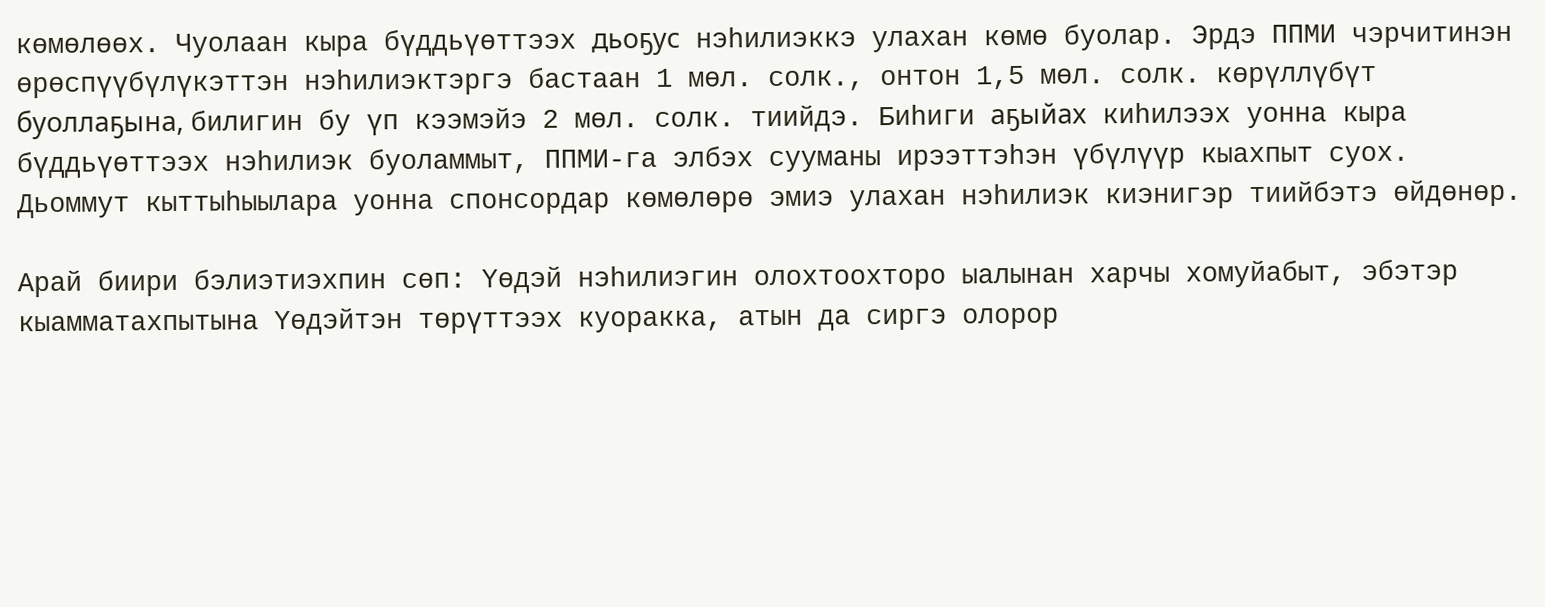көмөлөөх. Чуолаан кыра бүддьүөттээх дьоҕус нэһилиэккэ улахан көмө буолар. Эрдэ ППМИ чэрчитинэн өрөспүүбүлүкэттэн нэһилиэктэргэ бастаан 1 мөл. солк., онтон 1,5 мөл. солк. көрүллүбүт буоллаҕына, билигин бу үп кээмэйэ 2 мөл. солк. тиийдэ. Биһиги аҕыйах киһилээх уонна кыра бүддьүөттээх нэһилиэк буоламмыт, ППМИ-га элбэх сууманы ирээттэһэн үбүлүүр кыахпыт суох. Дьоммут кыттыһыылара уонна спонсордар көмөлөрө эмиэ улахан нэһилиэк киэнигэр тиийбэтэ өйдөнөр.

Арай биири бэлиэтиэхпин сөп: Үөдэй нэһилиэгин олохтоохторо ыалынан харчы хомуйабыт, эбэтэр кыамматахпытына Үөдэйтэн төрүттээх куоракка, атын да сиргэ олорор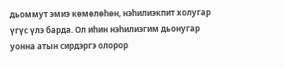дьоммут эмиэ көмөлөһөн, нэһилиэкпит холугар үгүс үлэ барда. Ол иһин нэһилиэгим дьонугар уонна атын сирдэргэ олорор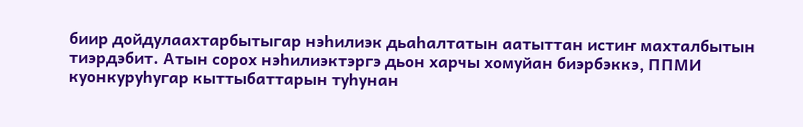биир дойдулаахтарбытыгар нэһилиэк дьаһалтатын аатыттан истиҥ махталбытын тиэрдэбит. Атын сорох нэһилиэктэргэ дьон харчы хомуйан биэрбэккэ, ППМИ куонкуруһугар кыттыбаттарын туһунан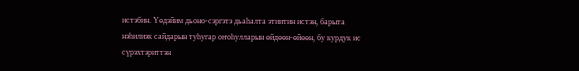истэбин. Үөдэйим дьоно-сэргэтэ дьаһалта этиитин истэн, барыта нэһилиэк сайдарын туһугар оҥоһулларын өйдөөн-өйөөн, бу курдук ис сүрэхтэриттэн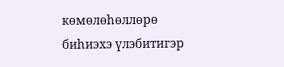көмөлөһөллөрө биһиэхэ үлэбитигэр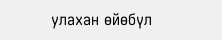улахан өйөбүл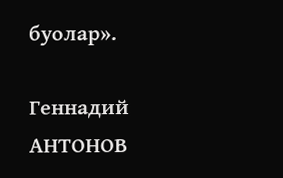буолар».

Геннадий АНТОНОВ